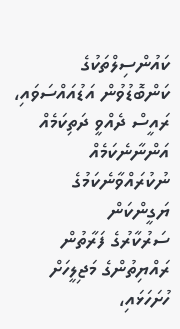ކައުންސިލްތަކުގެ ކަންބޮޑުވުން އަޑުއައްސަވައި، ރައީސް ދެއްވީ ދަތިކަމެއް އަންނާނެކަމެއް ނުކުރައްވާނެކަމުގެ ޔަގީންކަން
ސަރުކާރުގެ ފަރާތުން ރައްޔިތުންގެ މަޖިލީހަށް ހުށަހަޅައި،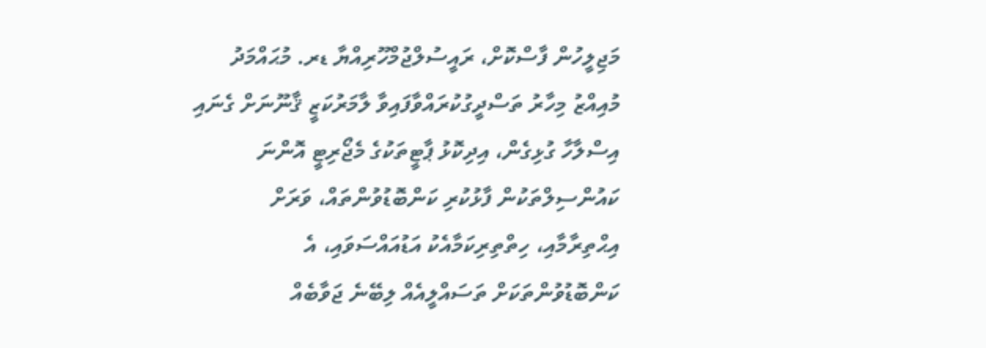މަޖިލީހުން ފާސްކޮށް، ރައީސުލްޖުމްހޫރިއްޔާ ޑރ. މުޙައްމަދު މުއިއްޒު މިހާރު ތަސްދީގުކުރައްވާފައިވާ ލާމަރުކަޒީ ޤާނޫނަށް ގެނައި އިސްލާހާ ގުޅިގެން، އިދިކޮޅު ޕާޓީތަކުގެ މެޖޯރިޓީ އޮންނަ ކައުންސިލްތަކުން ފާޅުކުރި ކަންބޮޑުވުންތައް، ވަރަށް އިޙްތިރާމާއި، ހިތްތިރިކަމާއެކު އަޑުއައްސަވައި، އެ ކަންބޮޑުވުންތަކަށް ތަސައްލީއެއް ލިބޭނެ ޖަވާބެއް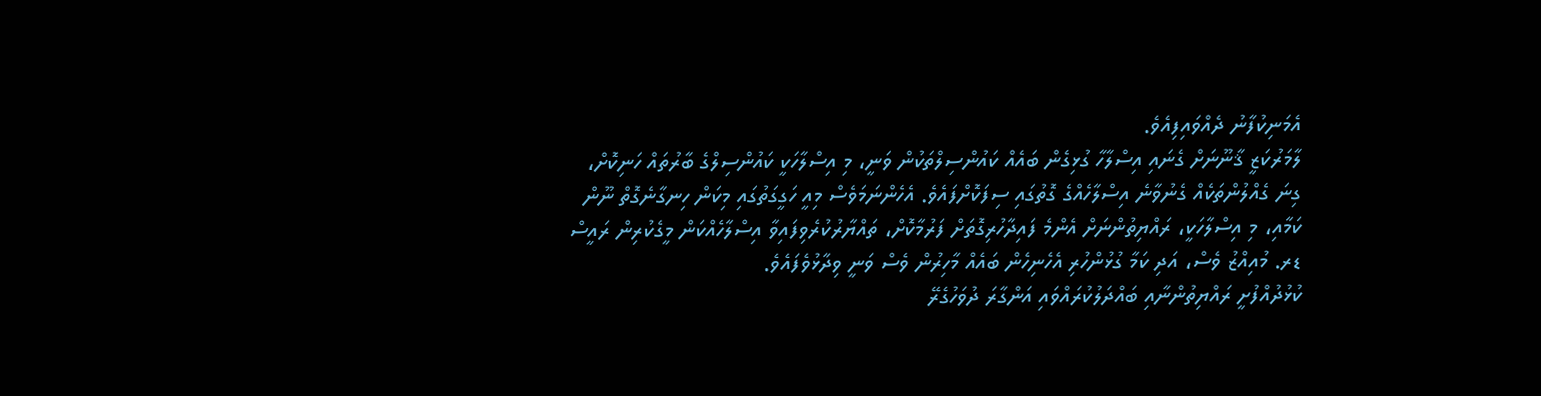އެމަނިކުފާނު ދެއްވައިފިއެވެ.
ލާމަރުކަޒީ ޤާނޫނަށް ގެނައި އިސްލާހާ ގުޅިގެން ބައެއް ކައުންސިލްތަކުން ވަނީ، މި އިސްލާހަކީ ކައުންސިލްގެ ބާރުތައް ހަނިކޮށް، ގިނަ ގެއްލުންތަކެއް ގެނުވާނެ އިސްލާހެއްގެ ގޮތުގައި ސިފަކޮށްފައެވެ. އެހެންނަމަވެސް މިއީ ހަގީގަތުގައި މިކަން ހިނގާނެގޮތް ނޫން ކަމާއި، މި އިސްލާހަކީ، ރައްޔިތުންނަށް އެންމެ ފައިދާހުރިގޮތަށް ފަރުމާކޮށް، ތައްޔާރުކުރެވިފައިވާ އިސްލާހެއްކަން މީގެކުރިން ރައީސް ޑރ. މުއިއްޒު ވެސް، އަދި ކަމާ ގުޅުންހުރި އެހެނިހެން ބައެއް މާހިރުން ވެސް ވަނީ ވިދާޅުވެފައެވެ.
ކުޅުދުއްފުށީ ރައްޔިތުންނާއި ބައްދަލުކުރައްވައި އަންގާރަ ދުވަހުގެރޭ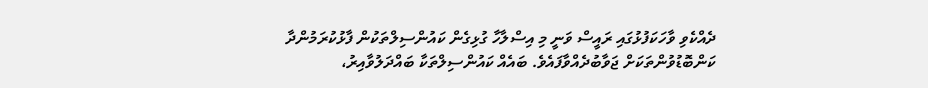ދެއްކެވި ވާހަކަފުޅުގައި ރައީސް ވަނީ މި އިސްލާހާ ގުޅިގެން ކައުންސިލްތަކުން ފާޅުކުރަމުންދާ ކަންބޮޑުވުންތަކަށް ޖަވާބުދެއްވާފައެވެ. ބައެއް ކައުންސިލްތަކާ ބައްދަލުވާއިރު،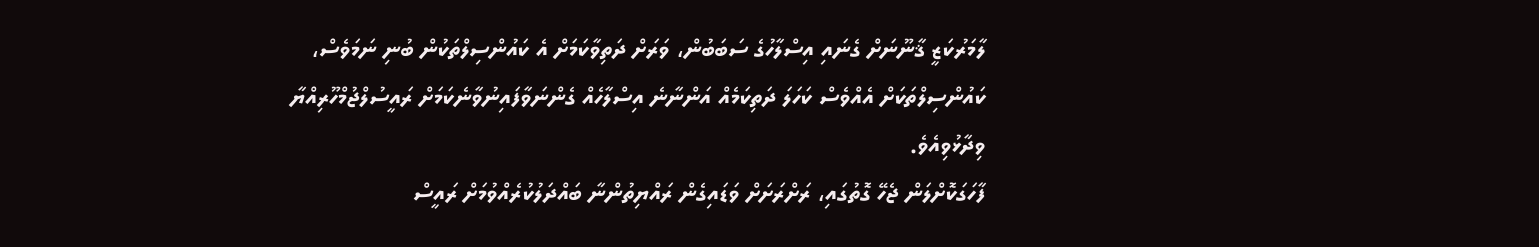ލާމަރުކަޒީ ޤާނޫނަށް ގެނައި އިސްލާހުގެ ސަބަބުން، ވަރަށް ދަތިވާކަމަށް އެ ކައުންސިލްތަކުން ބުނި ނަމަވެސް، ކައުންސިލްތަކަށް އެއްވެސް ކަހަލަ ދަތިކަމެއް އަންނާނެ އިސްލާހެއް ގެންނަވާފައިނުވާނެކަމަށް ރައީސުލްޖުމްހޫރިއްޔާ ވިދާޅުވިއެވެ.
ފާހަގަކޮށްލަން ޖެހޭ ގޮތުގައި، ރަށްރަށަށް ވަޑައިގެން ރައްޔިތުންނާ ބައްދަލުކުރެއްވުމަށް ރައީސް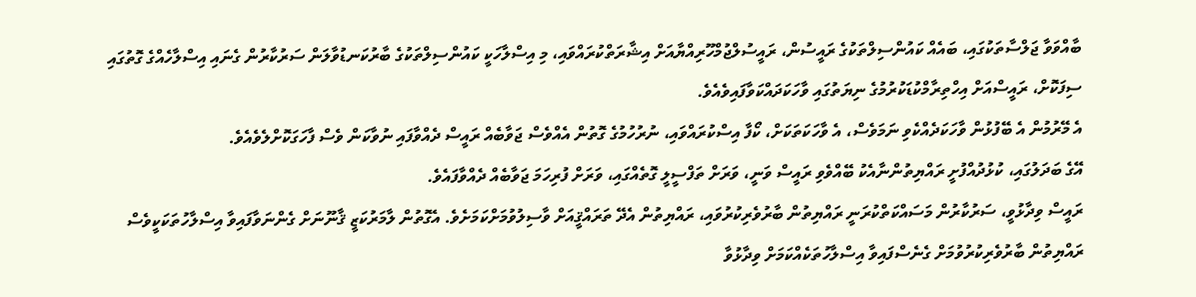ބާއްވަވާ ޖަލްސާތަކުގައި، ބައެއް ކައުންސިލްތަކުގެ ރައީސުން، ރައީސުލްޖުމްހޫރިއްޔާއަށް އިޝާރަތްކުރައްވައި، މި އިސްލާހަކީ ކައުންސިލްތަކުގެ ބާރުކަނޑުވާލަން ސަރުކާރުން ގެނައި އިސްލާހެއްގެ ގޮތުގައި ސިފަކޮށް، ރައީސްއަށް އިހްތިރާމްކުޑަކުރުމުގެ ނިޔަތުގައި ވާހަކަދައްކަވާފައިވެއެވެ.
އެ މޭރުމުން އެ ބޭފުޅުން ވާހަކަދެއްކެވި ނަމަވެސް، އެ ވާހަކަތަކަށް، ކޯފާ އިސްކުރައްވައި، ނުރުހުމުގެ ގޮތުން އެއްވެސް ޖަވާބެއް ރައީސް ދެއްވާފައި ނުވާކަން ވެސް ފާހަގަކޮށްލެވެއެވެ.
އޭގެ ބަދަލުގައި، ކުޅުދުއްފުށީ ރައްޔިތުންނާއެކު ބޭއްވެވި ރައީސް ވަނީ، ވަރަށް ތަފްސީލީ ގޮތެއްގައި، ވަރަށް ފުރިހަމަ ޖަވާބެއް ދެއްވާފައެވެ.
ރައީސް ވިދާޅުވީ، ސަރުކާރުން މަސައްކަތްކުރަނީ ރައްޔިތުން ބާރުވެރިކުރުވައި، ރައްޔިތުން އެދޭ ތަރައްޤީއަށް ވާސިލުވުމަށްކަމަށެވެ. އެގޮތުން ލާމަރުކަޒީ ޤާނޫނަށް ގެންނަވާފައިވާ އިސްލާހުތަކަކީވެސް ރައްޔިތުން ބާރުވެރިކުރުވުމަށް ގެނެސްފައިވާ އިސްލާހުތަކެއްކަމަށް ވިދާޅުވާ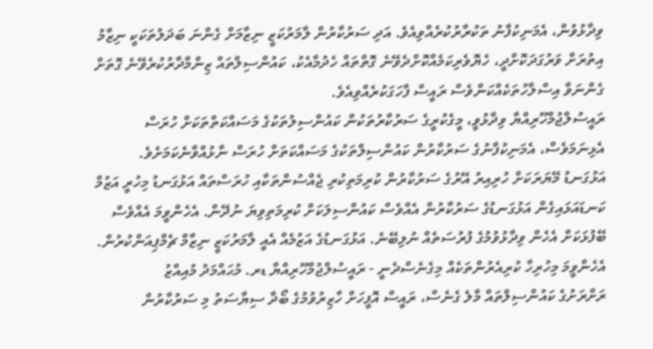ވިދާޅުވުން، އެމަނިކުފާނު ތަކުރާރުކުރެއްވިއެވެ. އަދި ސަރުކާރުން ލާމަރުކަޒީ ނިޒާމަށް ގެންނަ ބަދަލުތަކަކީ ނިޒާމު އިތުރަށް ވަރުގަދަކޮށްދީ، ހެޔޮވެރިކަމެއްކޮށްދެވޭނެ ގޮތްތައް ހެދުމާއެކު، ކައުންސިލްތައް ޒިންމާދާރުކުރެވޭނެ ގޮތަށް ގެންނަވާ އިސްލާހުތަކެއްކަންވެސް ރައީސް ފާހަގަކުރެއްވިއެވެ.
ރައީސުލްޖުމްހޫރިއްޔާ ވިދާޅުވީ، މީގެކުރީގެ ސަރުކާރުތަކުން ކައުންސިލުތަކުގެ މަސައްކަތްތަކަށް ހުރަސް އެޅިނަމަވެސް، އެމަނިކުފާނުގެ ސަރުކާރުން ކައުންސިލްތަކުގެ މަސައްކަތަށް ހުރަސް ނާޅުއްވާނެކަމަށެވެ.
އަޅުގަނޑު މޭޔަރަކަށް ހުރިއިރު އޭރުގެ ސަރުކާރުން ކުރިމަތިކުރި ޖެއްސުންތަކާއި ހުރަސްތައް އަޅުގަނޑު މިހުރީ އަޒުމް ކަނޑައަޅައިގެން އަޅުގަނޑުގެ ސަރުކާރުން އެއްވެސް ކައުންސިލަކަށް ކުރިމަތިވިޔަ ނުދޭން. އެހެންވީމަ އެއްވެސް ބޭފުޅަކަށް އެހެން ވިދާޅުވުމުގެ ފުރުސަތެއް ނުލިބޭނެ. އަޅުގަނޑުގެ އަޒުމެއް އެއީ ލާމަރުކަޒީ ނިޒާމް ޗެމްޕިއަންކުރުން. އެހެންވީމަ މިހުރިހާ ކުރިއެރުންތަކެއް މިގެނެސްދެނީ - ރައީސުލްޖުމްހޫރިއްޔާ ޑރ. މުޙައްމަދު މުއިއްޒު
ރަށްރަށުގެ ކައުންސިލްތައް މާލެ ގެނެސް، ރައީސް އޮފީހަށް ހާޒިރުވުމުގެ ބޯދާ ސިޔާސަތު މި ސަރުކާރުން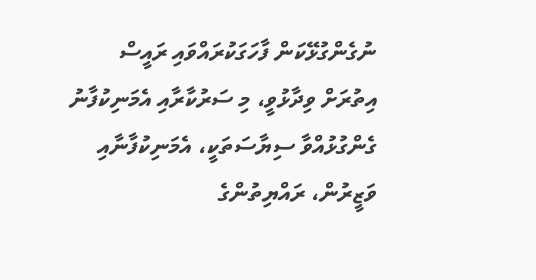ނުގެންގުޅޭކަން ފާހަގަކުރައްވައި ރައީސް އިތުރަށް ވިދާޅުވީ، މި ސަރުކާރާއި އެމަނިކުފާނު ގެންގުޅުއްވާ ސިޔާސަތަކީ، އެމަނިކުފާނާއި ވަޒީރުން، ރައްޔިތުންގެ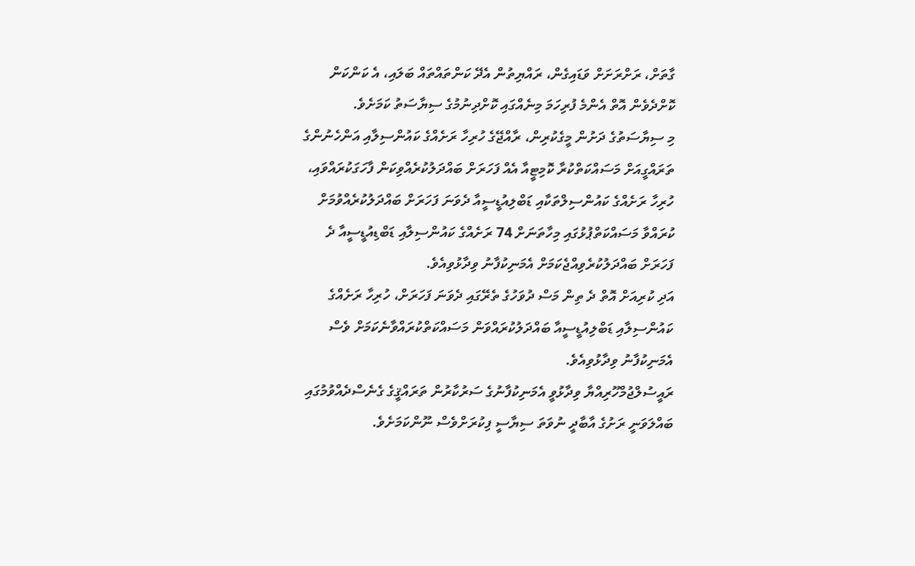ގާތަށް، ރަށްރަށަށް ވަޑައިގެން، ރައްޔިތުން އެދޭ ކަންތައްތައް ބަލައި، އެ ކަންކަން ކޮށްދެވެން އޮތް އެންމެ ފުރިހަމަ މިނެއްގައި ކޮށްދިނުމުގެ ސިޔާސަތު ކަމަށެވެ.
މި ސިޔާސަތުގެ ދަށުން މީގެކުރިން، ރާއްޖޭގެ ހުރިހާ ރަށެއްގެ ކައުންސިލާއި އަންހެނުންގެ ތަރައްގީއަށް މަސައްކަތްކުރާ ކޮމިޓީއާ އެއް ފަހަރަށް ބައްދަލުކުރެއްވިކަން ފާހަގަކުރައްވައި، ހުރިހާ ރަށެއްގެ ކައުންސިލްތަކާއި ޑަބްލިއުޑީސީއާ ދެވަނަ ފަހަރަށް ބައްދަލުކުރެއްވުމަށް ކުރައްވާ މަސައްކަތްޕުޅުގައި މިހާތަނަށް 74 ރަށެއްގެ ކައުންސިލާއި ޑަބްޑިއުޑީސީއާ ދެ ފަހަރަށް ބައްދަލުކުރެވިއްޖެކަމަށް އެމަނިކުފާނު ވިދާޅުވިއެވެ.
އަދި ކުރިއަށް އޮތް ދެ ތިން މަސް ދުވަހުގެ ތެރޭގައި ދެވަނަ ފަހަރަށް، ހުރިހާ ރަށެއްގެ ކައުންސިލާއި ޑަބްލިއުޑީސީއާ ބައްދަލުކުރައްވަން މަސައްކަތްކުރައްވާނެކަމަށް ވެސް އެމަނިކުފާނު ވިދާޅުވިއެވެ.
ރައީސުލްޖުމްހޫރިއްޔާ ވިދާޅުވީ އެމަނިކުފާނުގެ ސަރުކާރުން ތަރައްޤީގެ ގެނެސްދެއްވުމުގައި ބައްލަވަނީ ރަށުގެ އާބާދީ ނުވަތަ ސިޔާސީ ފިކުރަށްވެސް ނޫންކަމަށެވެ.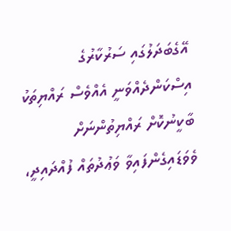އޭގެބަދަލުގައި ސަރުކާރުގެ އިސްކަންދެއްވަނީ އެއްވެސް ރައްޔިތަކު ބާކީނުކޮށް ރައްޔިތުންނަށް ވެވަޑައިގެންފައިވާ ވަޢުދުތައް ފުއްދައިދީ،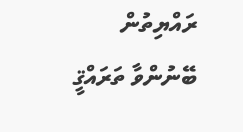ރައްޔިތުން ބޭނުންވާ ތަރައްޤީ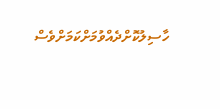ހާސިލުކޮށްދެއްވުމަށްކަމަށްވެސް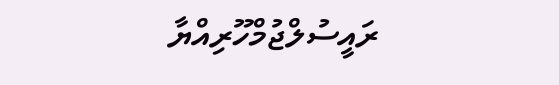ރައީސުލްޖުމްހޫރިއްޔާ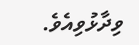ވިދާޅުވިއެވެ.